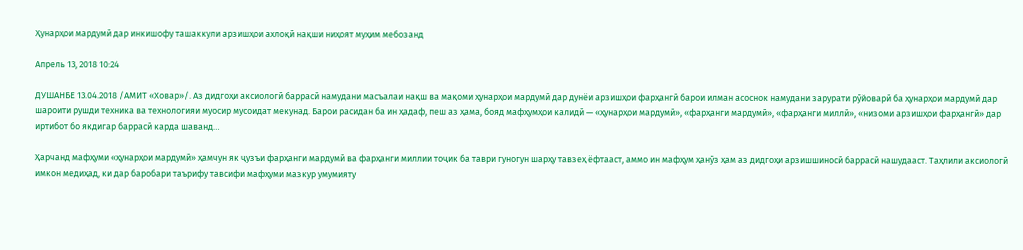Ҳунарҳои мардумӣ дар инкишофу ташаккули арзишҳои ахлоқӣ нақши ниҳоят муҳим мебозанд

Апрель 13, 2018 10:24

ДУШАНБЕ 13.04.2018 /АМИТ «Ховар»/. Аз дидгоҳи аксиологӣ баррасӣ намудани масъалаи нақш ва мақоми ҳунарҳои мардумӣ дар дунёи арзишҳои фарҳангӣ барои илман асоснок намудани зарурати рӯйоварӣ ба ҳунарҳои мардумӣ дар шароити рушди техника ва технологияи муосир мусоидат мекунад. Барои расидан ба ин ҳадаф, пеш аз ҳама, бояд мафҳумҳои калидӣ — «ҳунарҳои мардумӣ», «фарҳанги мардумӣ», «фарҳанги миллӣ», «низоми арзишҳои фарҳангӣ» дар иртибот бо якдигар баррасӣ карда шаванд…

Ҳарчанд мафҳуми «ҳунарҳои мардумӣ» ҳамчун як ҷузъи фарҳанги мардумӣ ва фарҳанги миллии тоҷик ба таври гуногун шарҳу тавзеҳ ёфтааст, аммо ин мафҳум ҳанӯз ҳам аз дидгоҳи арзишшиносӣ баррасӣ нашудааст. Таҳлили аксиологӣ имкон медиҳад, ки дар баробари таърифу тавсифи мафҳуми мазкур умумияту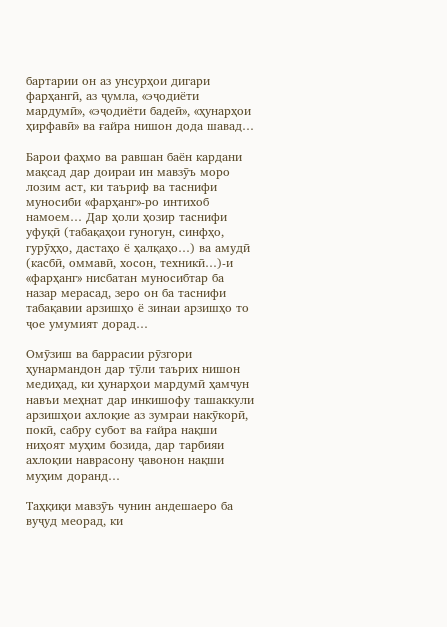бартарии он аз унсурҳои дигари фарҳангӣ, аз ҷумла, «эҷодиёти мардумӣ», «эҷодиёти бадеӣ», «ҳунарҳои ҳирфавӣ» ва ғайра нишон дода шавад…

Барои фаҳмо ва равшан баён кардани мақсад дар доираи ин мавзӯъ моро лозим аст, ки таъриф ва таснифи муносиби «фарҳанг»-ро интихоб намоем… Дар ҳоли ҳозир таснифи уфуқӣ (табақаҳои гуногун, синфҳо, гурӯҳҳо, дастаҳо ё ҳалқаҳо…) ва амудӣ (касбӣ, оммавӣ, хосон, техникӣ…)-и «фарҳанг» нисбатан муносибтар ба назар мерасад, зеро он ба таснифи табақавии арзишҳо ё зинаи арзишҳо то ҷое умумият дорад…

Омӯзиш ва баррасии рӯзгори ҳунармандон дар тӯли таърих нишон медиҳад, ки ҳунарҳои мардумӣ ҳамчун навъи меҳнат дар инкишофу ташаккули арзишҳои ахлоқие аз зумраи накӯкорӣ, покӣ, сабру субот ва ғайра нақши ниҳоят муҳим бозида, дар тарбияи ахлоқии наврасону ҷавонон нақши муҳим доранд…

Таҳқиқи мавзӯъ чунин андешаеро ба вуҷуд меорад, ки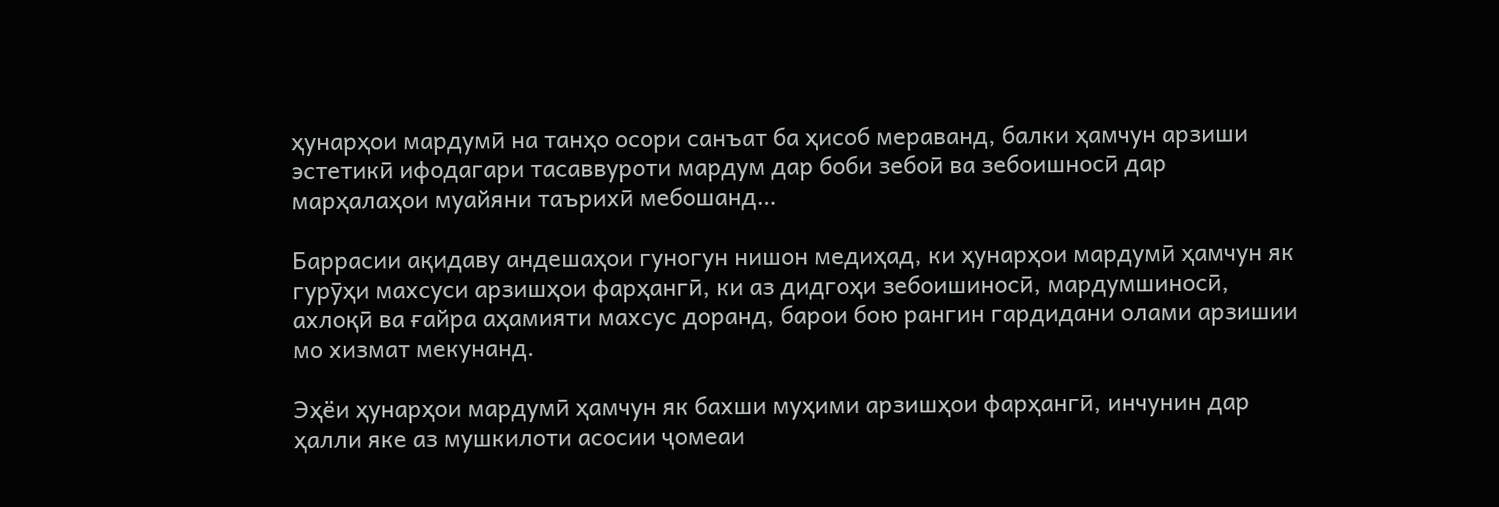ҳунарҳои мардумӣ на танҳо осори санъат ба ҳисоб мераванд, балки ҳамчун арзиши эстетикӣ ифодагари тасаввуроти мардум дар боби зебоӣ ва зебоишносӣ дар марҳалаҳои муайяни таърихӣ мебошанд…

Баррасии ақидаву андешаҳои гуногун нишон медиҳад, ки ҳунарҳои мардумӣ ҳамчун як гурӯҳи махсуси арзишҳои фарҳангӣ, ки аз дидгоҳи зебоишиносӣ, мардумшиносӣ, ахлоқӣ ва ғайра аҳамияти махсус доранд, барои бою рангин гардидани олами арзишии мо хизмат мекунанд.

Эҳёи ҳунарҳои мардумӣ ҳамчун як бахши муҳими арзишҳои фарҳангӣ, инчунин дар ҳалли яке аз мушкилоти асосии ҷомеаи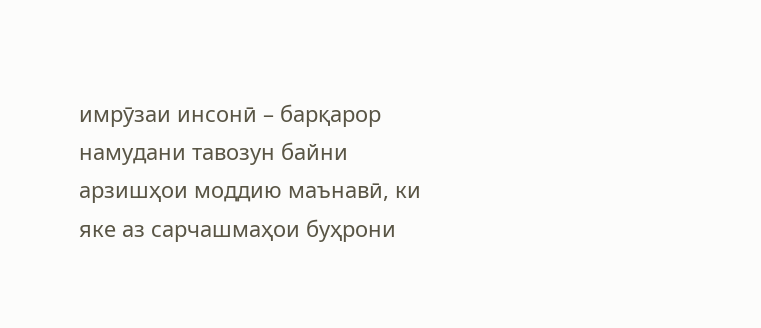имрӯзаи инсонӣ – барқарор намудани тавозун байни арзишҳои моддию маънавӣ, ки яке аз сарчашмаҳои буҳрони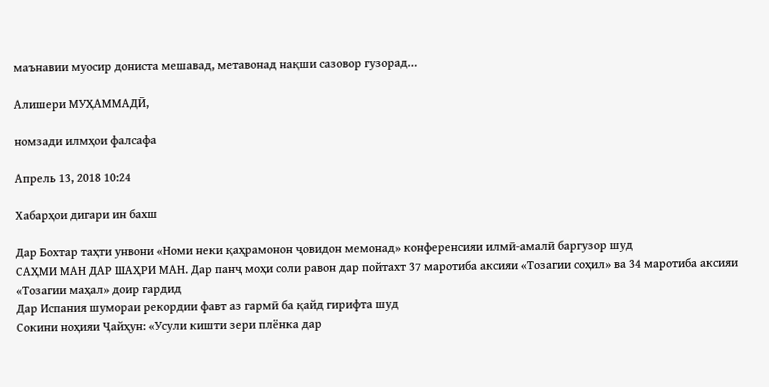маънавии муосир дониста мешавад, метавонад нақши сазовор гузорад…

Алишери МУҲАММАДӢ,

номзади илмҳои фалсафа

Апрель 13, 2018 10:24

Хабарҳои дигари ин бахш

Дар Бохтар таҳти унвони «Номи неки қаҳрамонон ҷовидон мемонад» конференсияи илмӣ-амалӣ баргузор шуд
САҲМИ МАН ДАР ШАҲРИ МАН. Дар панҷ моҳи соли равон дар пойтахт 37 маротиба аксияи «Тозагии соҳил» ва 34 маротиба аксияи «Тозагии маҳал» доир гардид
Дар Испания шумораи рекордии фавт аз гармӣ ба қайд гирифта шуд
Сокини ноҳияи Ҷайҳун: «Усули кишти зери плёнка дар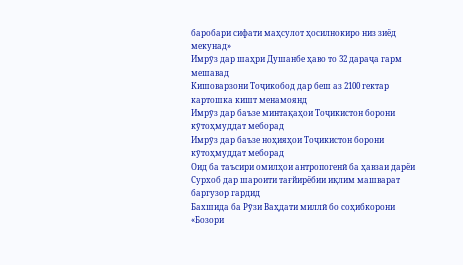баробари сифати маҳсулот ҳосилнокиро низ зиёд мекунад»
Имрӯз дар шаҳри Душанбе ҳаво то 32 дараҷа гарм мешавад
Кишоварзони Тоҷикобод дар беш аз 2100 гектар картошка кишт менамоянд
Имрӯз дар баъзе минтақаҳои Тоҷикистон борони кӯтоҳмуддат меборад
Имрӯз дар баъзе ноҳияҳои Тоҷикистон борони кӯтоҳмуддат меборад
Оид ба таъсири омилҳои антропогенӣ ба ҳавзаи дарёи Сурхоб дар шароити тағйирёбии иқлим машварат баргузор гардид
Бахшида ба Рӯзи Ваҳдати миллӣ бо соҳибкорони «Бозори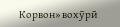Корвон» вохӯрӣ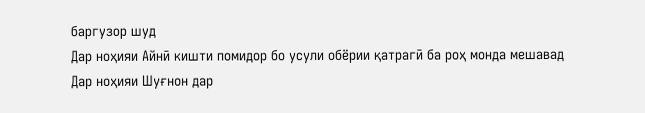баргузор шуд
Дар ноҳияи Айнӣ кишти помидор бо усули обёрии қатрагӣ ба роҳ монда мешавад
Дар ноҳияи Шуғнон дар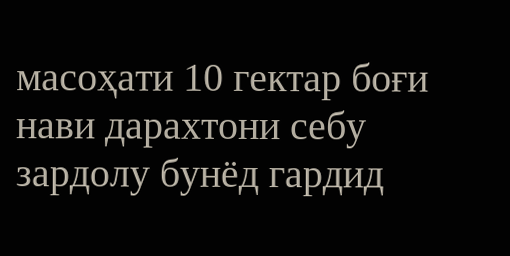масоҳати 10 гектар боғи нави дарахтони себу зардолу бунёд гардид